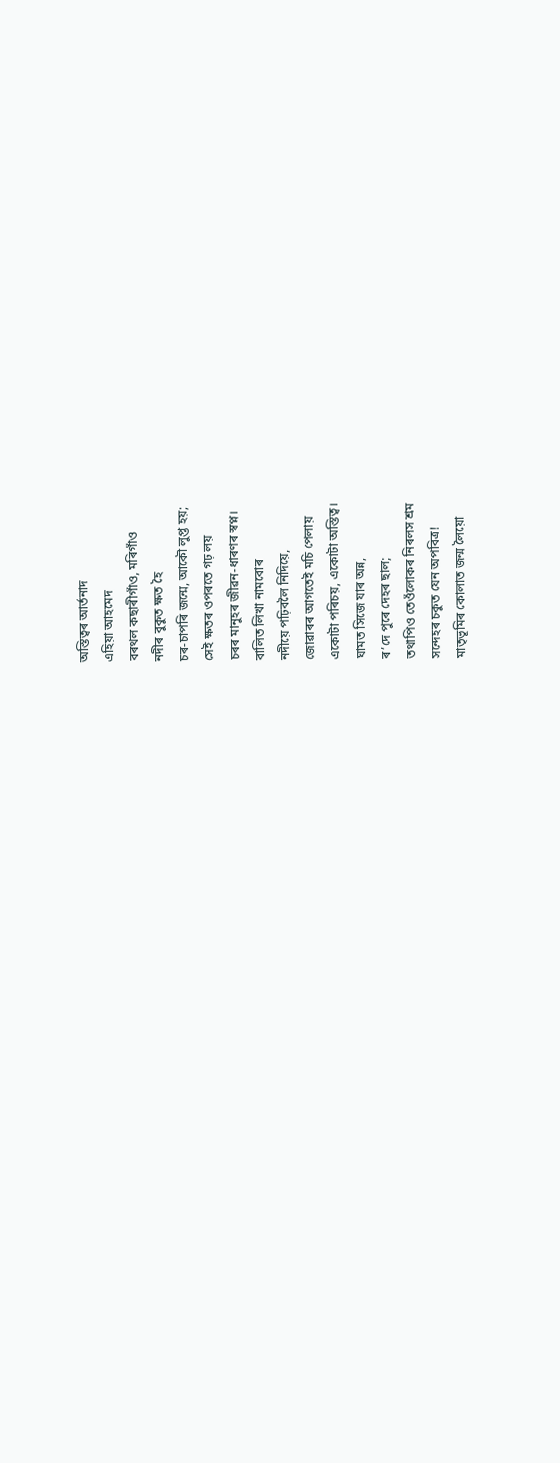অস্তিত্বৰ আৰ্তনাদ
এহিয়া আহমেদ
বৰথল কছাৰীগাঁও, মৰিগাঁও
নদীৰ বুকুত ক্ষত হৈ
চৰ-চাপৰি জন্মে, আকৌ লুপ্ত হয়;
সেই ক্ষতৰ ওপৰতে গঢ় লয়
চৰৰ মানুহৰ জীৱন-ধাৰণৰ স্বপ্ন।
বালিত লিখা নামবোৰ
নদীয়ে পঢ়িবলৈ নিদিয়ে,
জোৱাৰৰ আগতেই মচি পেলায়
একোটা পৰিচয়, একোটা অস্তিত্ব।
ঘামত সিজে যাৰ অন্ন,
ৰ’দে পুৰে দেহৰ ছাল;
তথাপিও তেওঁলোকৰ নিৰলস শ্ৰম
সন্দেহৰ চকুত যেন অপবিত্ৰ!
মাতৃভূমিৰ কোলাত জন্ম লৈয়ো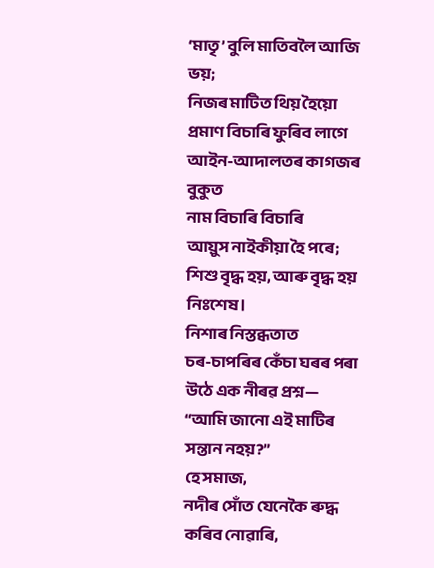‘মাতৃ’ বুলি মাতিবলৈ আজি ভয়;
নিজৰ মাটিত থিয় হৈয়ো
প্ৰমাণ বিচাৰি ফুৰিব লাগে
আইন-আদালতৰ কাগজৰ বুকুত
নাম বিচাৰি বিচাৰি
আয়ুস নাইকীয়া হৈ পৰে;
শিশু বৃদ্ধ হয়, আৰু বৃদ্ধ হয় নিঃশেষ।
নিশাৰ নিস্তব্ধতাত
চৰ-চাপৰিৰ কেঁচা ঘৰৰ পৰা
উঠে এক নীৰৱ প্ৰশ্ন—
“আমি জানো এই মাটিৰ সন্তান নহয়?”
হে সমাজ,
নদীৰ সোঁত যেনেকৈ ৰুদ্ধ কৰিব নোৱাৰি,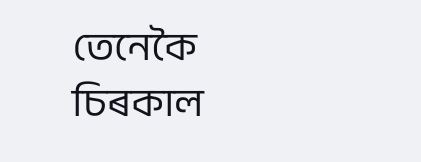তেনেকৈ চিৰকাল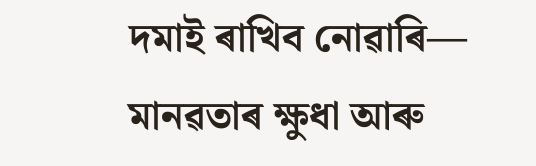দমাই ৰাখিব নোৱাৰি—
মানৱতাৰ ক্ষুধা আৰু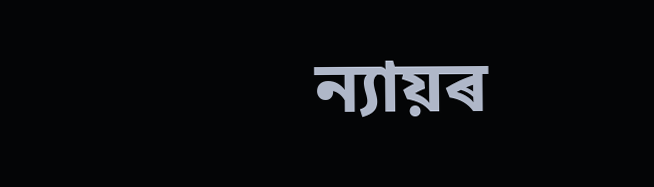ন্যায়ৰ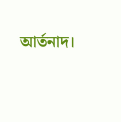আৰ্তনাদ।